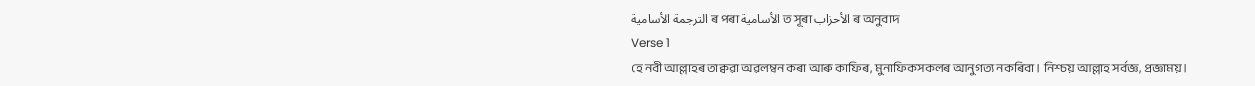الترجمة الأسامية ৰ পৰা الأسامية ত সূৰা الأحزاب ৰ অনুবাদ
Verse 1
হে নবী আল্লাহৰ তাক্বৱা অৱলম্বন কৰা আৰু কাফিৰ, মুনাফিকসকলৰ আনুগত্য নকৰিবা। নিশ্চয় আল্লাহ সৰ্বজ্ঞ, প্ৰজ্ঞাময়।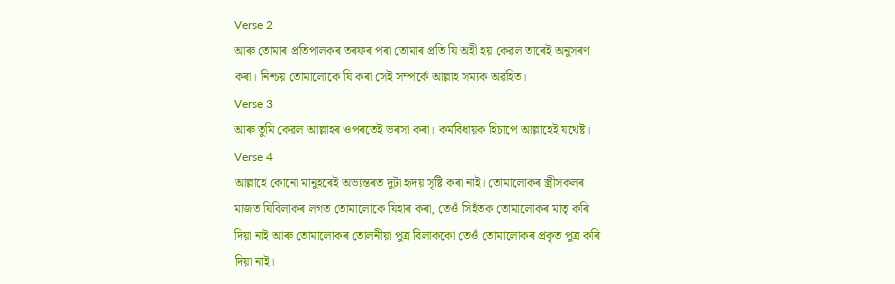Verse 2
আৰু তোমাৰ প্ৰতিপালকৰ তৰফৰ পৰা তোমাৰ প্ৰতি যি অহী হয় কেৱল তাৰেই অনুসৰণ কৰা। নিশ্চয় তোমালোকে যি কৰা সেই সম্পৰ্কে আল্লাহ সম্যক অৱহিত।
Verse 3
আৰু তুমি কেৱল আল্লাহৰ ওপৰতেই ভৰসা কৰা। কৰ্মবিধায়ক হিচাপে আল্লাহেই যথেষ্ট।
Verse 4
আল্লাহে কোনো মানুহৰেই অভ্যন্তৰত দুটা হৃদয় সৃষ্টি কৰা নাই। তোমালোকৰ স্ত্ৰীসকলৰ মাজত যিবিলাকৰ লগত তোমালোকে যিহাৰ কৰা, তেওঁ সিহঁতক তোমালোকৰ মাতৃ কৰি দিয়া নাই আৰু তোমালোকৰ তোলনীয়া পুত্ৰ বিলাককো তেওঁ তোমালোকৰ প্ৰকৃত পুত্ৰ কৰি দিয়া নাই।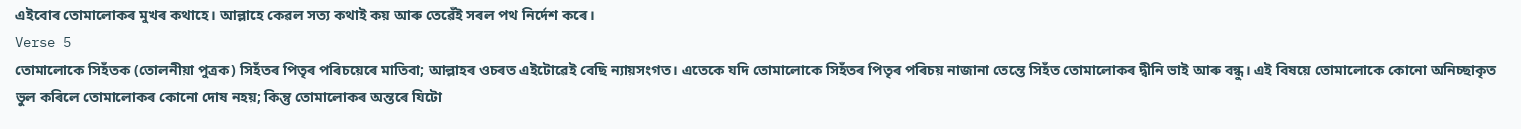এইবোৰ তোমালোকৰ মুখৰ কথাহে। আল্লাহে কেৱল সত্য কথাই কয় আৰু তেৱেঁই সৰল পথ নিৰ্দেশ কৰে।
Verse 5
তোমালোকে সিহঁতক (তোলনীয়া পুত্ৰক) সিহঁতৰ পিতৃৰ পৰিচয়েৰে মাতিবা; আল্লাহৰ ওচৰত এইটোৱেই বেছি ন্যায়সংগত। এতেকে যদি তোমালোকে সিহঁতৰ পিতৃৰ পৰিচয় নাজানা তেন্তে সিহঁত তোমালোকৰ দ্বীনি ভাই আৰু বন্ধু। এই বিষয়ে তোমালোকে কোনো অনিচ্ছাকৃত ভুল কৰিলে তোমালোকৰ কোনো দোষ নহয়; কিন্তু তোমালোকৰ অন্তৰে যিটো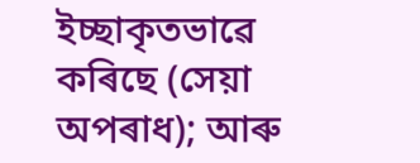ইচ্ছাকৃতভাৱে কৰিছে (সেয়া অপৰাধ); আৰু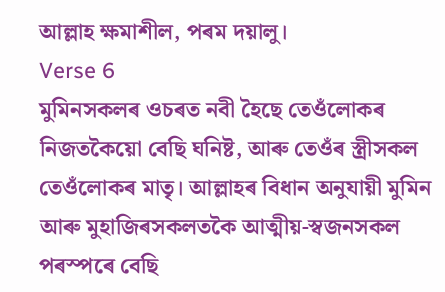আল্লাহ ক্ষমাশীল, পৰম দয়ালু।
Verse 6
মুমিনসকলৰ ওচৰত নবী হৈছে তেওঁলোকৰ নিজতকৈয়ো বেছি ঘনিষ্ট, আৰু তেওঁৰ স্ত্ৰীসকল তেওঁলোকৰ মাতৃ। আল্লাহৰ বিধান অনুযায়ী মুমিন আৰু মুহাজিৰসকলতকৈ আত্মীয়-স্বজনসকল পৰস্পৰে বেছি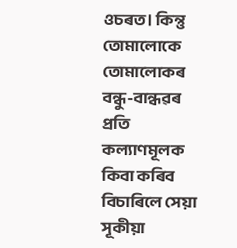ওচৰত। কিন্তু তোমালোকে তোমালোকৰ বন্ধু-বান্ধৱৰ প্ৰতি কল্যাণমূলক কিবা কৰিব বিচাৰিলে সেয়া সূকীয়া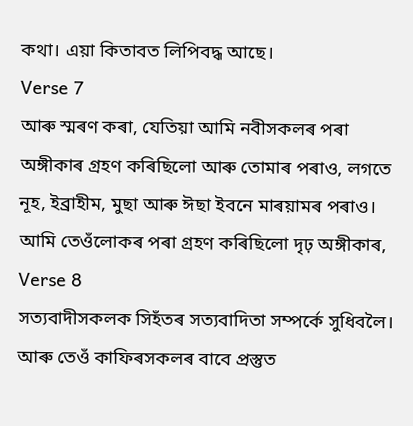কথা। এয়া কিতাবত লিপিবদ্ধ আছে।
Verse 7
আৰু স্মৰণ কৰা, যেতিয়া আমি নবীসকলৰ পৰা অঙ্গীকাৰ গ্ৰহণ কৰিছিলো আৰু তোমাৰ পৰাও, লগতে নূহ, ইব্ৰাহীম, মুছা আৰু ঈছা ইবনে মাৰয়ামৰ পৰাও। আমি তেওঁলোকৰ পৰা গ্ৰহণ কৰিছিলো দৃঢ় অঙ্গীকাৰ,
Verse 8
সত্যবাদীসকলক সিহঁতৰ সত্যবাদিতা সম্পৰ্কে সুধিবলৈ। আৰু তেওঁ কাফিৰসকলৰ বাবে প্ৰস্তুত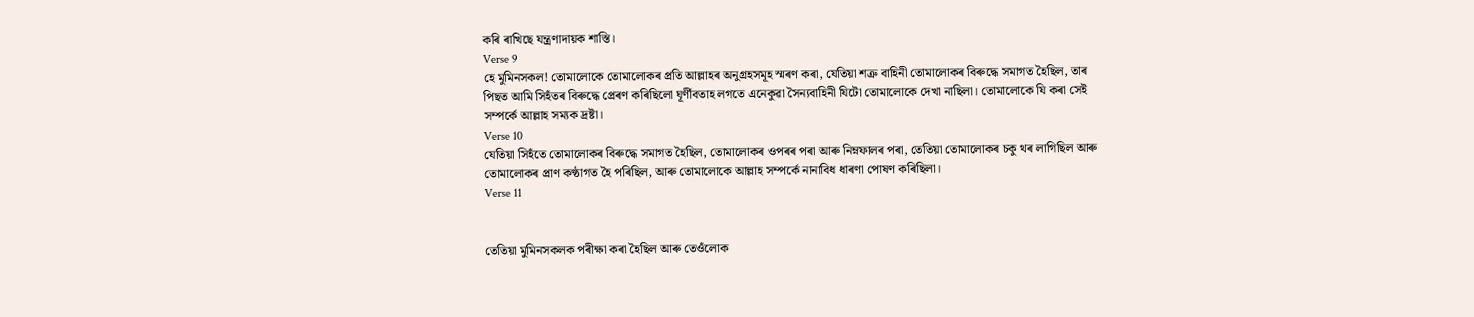কৰি ৰাখিছে যন্ত্ৰণাদায়ক শাস্তি।
Verse 9
হে মুমিনসকল! তোমালোকে তোমালোকৰ প্ৰতি আল্লাহৰ অনুগ্ৰহসমূহ স্মৰণ কৰা, যেতিয়া শত্ৰু বাহিনী তোমালোকৰ বিৰুদ্ধে সমাগত হৈছিল, তাৰ পিছত আমি সিহঁতৰ বিৰুদ্ধে প্ৰেৰণ কৰিছিলো ঘূৰ্ণীবতাহ লগতে এনেকুৱা সৈন্যবাহিনী যিটো তোমালোকে দেখা নাছিলা। তোমালোকে যি কৰা সেই সম্পৰ্কে আল্লাহ সম্যক দ্ৰষ্টা।
Verse 10
যেতিয়া সিহঁতে তোমালোকৰ বিৰুদ্ধে সমাগত হৈছিল, তোমালোকৰ ওপৰৰ পৰা আৰু নিম্নফালৰ পৰা, তেতিয়া তোমালোকৰ চকু থৰ লাগিছিল আৰু তোমালোকৰ প্ৰাণ কণ্ঠাগত হৈ পৰিছিল, আৰু তোমালোকে আল্লাহ সম্পৰ্কে নানাবিধ ধাৰণা পোষণ কৰিছিলা।
Verse 11


তেতিয়া মুমিনসকলক পৰীক্ষা কৰা হৈছিল আৰু তেওঁলোক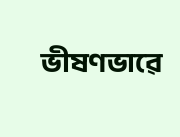ভীষণভাৱে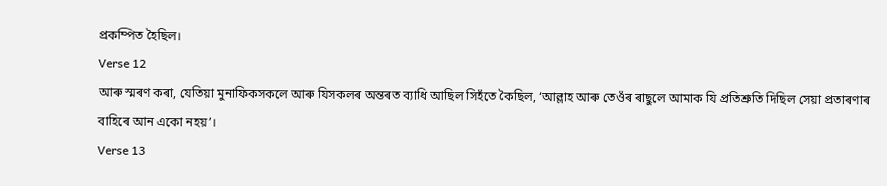প্ৰকম্পিত হৈছিল।
Verse 12
আৰু স্মৰণ কৰা, যেতিয়া মুনাফিকসকলে আৰু যিসকলৰ অন্তৰত ব্যাধি আছিল সিহঁতে কৈছিল, ‘আল্লাহ আৰু তেওঁৰ ৰাছুলে আমাক যি প্ৰতিশ্ৰুতি দিছিল সেয়া প্ৰতাৰণাৰ বাহিৰে আন একো নহয়’।
Verse 13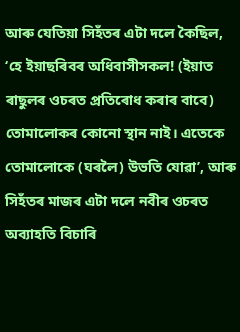আৰু যেতিয়া সিহঁতৰ এটা দলে কৈছিল, ‘হে ইয়াছৰিবৰ অধিবাসীসকল! (ইয়াত ৰাছুলৰ ওচৰত প্ৰতিৰোধ কৰাৰ বাবে) তোমালোকৰ কোনো স্থান নাই। এতেকে তোমালোকে (ঘৰলৈ) উভতি যোৱা’, আৰু সিহঁতৰ মাজৰ এটা দলে নবীৰ ওচৰত অব্যাহতি বিচাৰি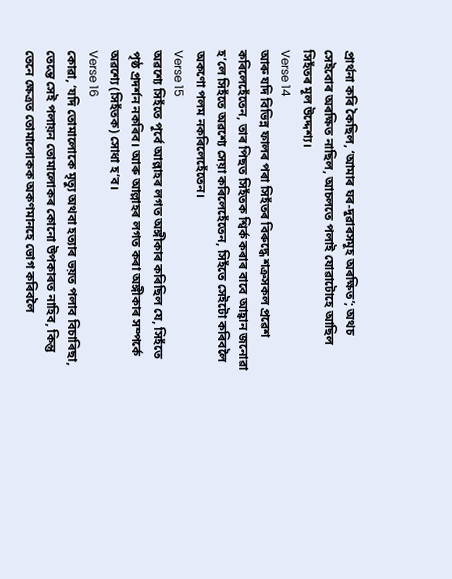প্ৰাৰ্থনা কৰি কৈছিল, ‘আমাৰ ঘৰ-দুৱাৰসমূহ অৰক্ষিত’; অথচ সেইবোৰ অৰক্ষিত নাছিল, আচলতে পলাই যোৱাটোহে আছিল সিহঁতৰ মূল উদ্দেশ্য।
Verse 14
আৰু যদি বিভিন্ন ফালৰ পৰা সিহঁতৰ বিৰুদ্ধে শত্ৰুসকল প্ৰৱেশ কৰিলেহেঁতেন, তাৰ পিছত সিহঁতক শ্বিৰ্ক কৰাৰ বাবে আহ্বান জনোৱা হ’লে সিহঁতে অৱশ্যে সেয়া কৰিলেহেঁতেন, সিহঁতে সেইটো কৰিবলৈ অকণো পলম নকৰিলেহেঁতেন।
Verse 15
অৱশ্যে সিহঁতে পূৰ্বে আল্লাহৰ লগত অঙ্গীকাৰ কৰিছিল যে, সিহঁতে পৃষ্ঠ প্ৰদৰ্শন নকৰিব। আৰু আল্লাহৰ লগত কৰা অঙ্গীকাৰ সম্পৰ্কে অৱশ্যে (সিহঁতক) সোধা হ’ব।
Verse 16
কোৱা, ‘যদি তোমালোকে মৃত্যু অথবা হত্যাৰ ভয়ত পলাব বিচাৰিছা, তেন্তে সেই পলায়ন তোমালোকৰ কোনো উপকাৰত নাহিব, কিন্তু তেনে ক্ষেত্ৰত তোমালোকক অকণমানহে ভোগ কৰিবলৈ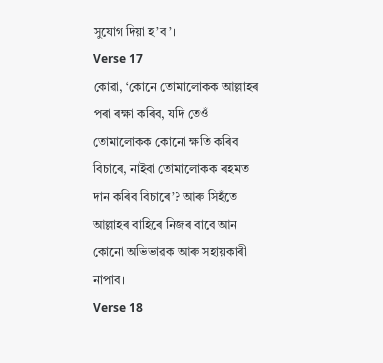সুযোগ দিয়া হ’ব’।
Verse 17
কোৱা, ‘কোনে তোমালোকক আল্লাহৰ পৰা ৰক্ষা কৰিব, যদি তেওঁ তোমালোকক কোনো ক্ষতি কৰিব বিচাৰে, নাইবা তোমালোকক ৰহমত দান কৰিব বিচাৰে’? আৰু সিহঁতে আল্লাহৰ বাহিৰে নিজৰ বাবে আন কোনো অভিভাৱক আৰু সহায়কাৰী নাপাব।
Verse 18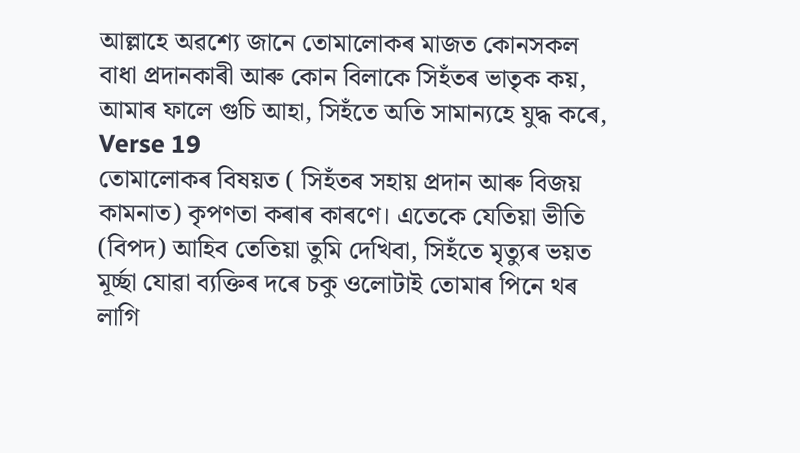আল্লাহে অৱশ্যে জানে তোমালোকৰ মাজত কোনসকল বাধা প্ৰদানকাৰী আৰু কোন বিলাকে সিহঁতৰ ভাতৃক কয়, আমাৰ ফালে গুচি আহা, সিহঁতে অতি সামান্যহে যুদ্ধ কৰে,
Verse 19
তোমালোকৰ বিষয়ত ( সিহঁতৰ সহায় প্ৰদান আৰু বিজয় কামনাত) কৃপণতা কৰাৰ কাৰণে। এতেকে যেতিয়া ভীতি (বিপদ) আহিব তেতিয়া তুমি দেখিবা, সিহঁতে মৃত্যুৰ ভয়ত মূৰ্চ্ছা যোৱা ব্যক্তিৰ দৰে চকু ওলোটাই তোমাৰ পিনে থৰ লাগি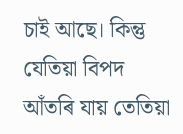চাই আছে। কিন্তু যেতিয়া বিপদ আঁতৰি যায় তেতিয়া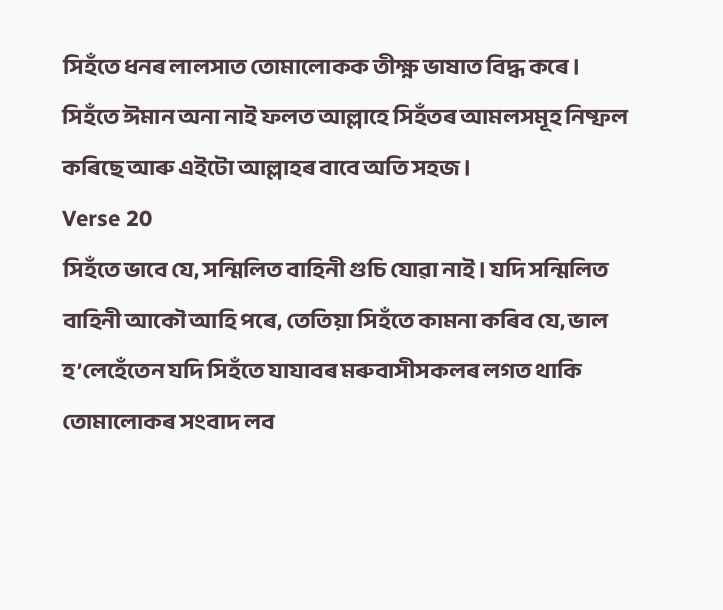সিহঁতে ধনৰ লালসাত তোমালোকক তীক্ষ্ণ ভাষাত বিদ্ধ কৰে। সিহঁতে ঈমান অনা নাই ফলত আল্লাহে সিহঁতৰ আমলসমূহ নিষ্ফল কৰিছে আৰু এইটো আল্লাহৰ বাবে অতি সহজ।
Verse 20
সিহঁতে ভাবে যে, সন্মিলিত বাহিনী গুচি যোৱা নাই। যদি সন্মিলিত বাহিনী আকৌ আহি পৰে, তেতিয়া সিহঁতে কামনা কৰিব যে, ভাল হ’লেহেঁতেন যদি সিহঁতে যাযাবৰ মৰুবাসীসকলৰ লগত থাকি তোমালোকৰ সংবাদ লব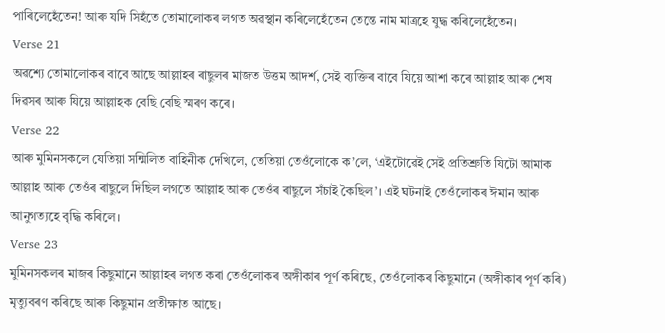পাৰিলেহেঁতেন! আৰু যদি সিহঁতে তোমালোকৰ লগত অৱস্থান কৰিলেহেঁতেন তেন্তে নাম মাত্ৰহে যুদ্ধ কৰিলেহেঁতেন।
Verse 21
অৱশ্যে তোমালোকৰ বাবে আছে আল্লাহৰ ৰাছুলৰ মাজত উত্তম আদৰ্শ, সেই ব্যক্তিৰ বাবে যিয়ে আশা কৰে আল্লাহ আৰু শেষ দিৱসৰ আৰু যিয়ে আল্লাহক বেছি বেছি স্মৰণ কৰে।
Verse 22
আৰু মুমিনসকলে যেতিয়া সন্মিলিত বাহিনীক দেখিলে, তেতিয়া তেওঁলোকে ক’লে, ‘এইটোৱেই সেই প্ৰতিশ্ৰুতি যিটো আমাক আল্লাহ আৰু তেওঁৰ ৰাছুলে দিছিল লগতে আল্লাহ আৰু তেওঁৰ ৰাছুলে সঁচাই কৈছিল’। এই ঘটনাই তেওঁলোকৰ ঈমান আৰু আনুগত্যহে বৃদ্ধি কৰিলে।
Verse 23
মুমিনসকলৰ মাজৰ কিছুমানে আল্লাহৰ লগত কৰা তেওঁলোকৰ অঙ্গীকাৰ পূৰ্ণ কৰিছে, তেওঁলোকৰ কিছুমানে (অঙ্গীকাৰ পূৰ্ণ কৰি) মৃত্যুবৰণ কৰিছে আৰু কিছুমান প্ৰতীক্ষাত আছে।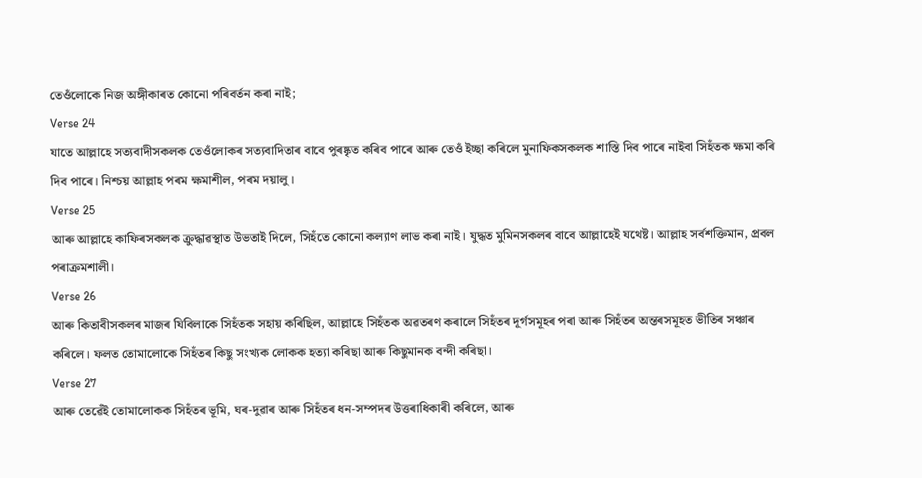তেওঁলোকে নিজ অঙ্গীকাৰত কোনো পৰিবৰ্তন কৰা নাই;
Verse 24
যাতে আল্লাহে সত্যবাদীসকলক তেওঁলোকৰ সত্যবাদিতাৰ বাবে পুৰষ্কৃত কৰিব পাৰে আৰু তেওঁ ইচ্ছা কৰিলে মুনাফিকসকলক শাস্তি দিব পাৰে নাইবা সিহঁতক ক্ষমা কৰি দিব পাৰে। নিশ্চয় আল্লাহ পৰম ক্ষমাশীল, পৰম দয়ালু।
Verse 25
আৰু আল্লাহে কাফিৰসকলক ক্ৰুদ্ধাৱস্থাত উভতাই দিলে, সিহঁতে কোনো কল্যাণ লাভ কৰা নাই। যুদ্ধত মুমিনসকলৰ বাবে আল্লাহেই যথেষ্ট। আল্লাহ সৰ্বশক্তিমান, প্ৰবল পৰাক্ৰমশালী।
Verse 26
আৰু কিতাবীসকলৰ মাজৰ যিবিলাকে সিহঁতক সহায় কৰিছিল, আল্লাহে সিহঁতক অৱতৰণ কৰালে সিহঁতৰ দূৰ্গসমূহৰ পৰা আৰু সিহঁতৰ অন্তৰসমূহত ভীতিৰ সঞ্চাৰ কৰিলে। ফলত তোমালোকে সিহঁতৰ কিছু সংখ্যক লোকক হত্যা কৰিছা আৰু কিছুমানক বন্দী কৰিছা।
Verse 27
আৰু তেৱেঁই তোমালোকক সিহঁতৰ ভূমি, ঘৰ-দুৱাৰ আৰু সিহঁতৰ ধন-সম্পদৰ উত্তৰাধিকাৰী কৰিলে, আৰু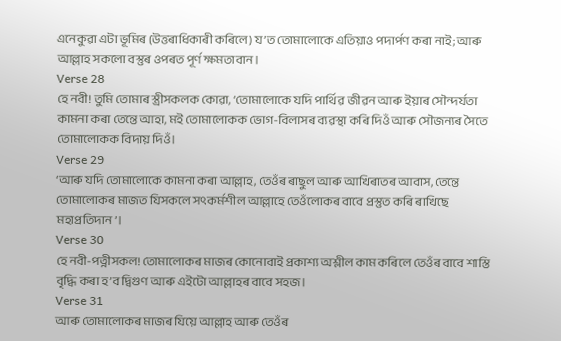এনেকুৱা এটা ভূমিৰ (উত্তৰাধিকাৰী কৰিলে) য’ত তোমালোকে এতিয়াও পদাৰ্পণ কৰা নাই; আৰু আল্লাহ সকলো বস্তুৰ ওপৰত পূৰ্ণ ক্ষমতাবান।
Verse 28
হে নবী! তুমি তোমাৰ স্ত্ৰীসকলক কোৱা, ‘তোমালোকে যদি পাৰ্থিৱ জীৱন আৰু ইয়াৰ সৌন্দৰ্যতা কামনা কৰা তেন্তে আহা, মই তোমালোকক ভোগ-বিলাসৰ ব্যৱস্থা কৰি দিওঁ আৰু সৌজন্যৰ সৈতে তোমালোকক বিদায় দিওঁ।
Verse 29
‘আৰু যদি তোমালোকে কামনা কৰা আল্লাহ, তেওঁৰ ৰাছুল আৰু আখিৰাতৰ আবাস, তেন্তে তোমালোকৰ মাজত যিসকলে সৎকৰ্মশীল আল্লাহে তেওঁলোকৰ বাবে প্ৰস্তুত কৰি ৰাখিছে মহাপ্ৰতিদান’।
Verse 30
হে নবী-পত্নীসকল! তোমালোকৰ মাজৰ কোনোবাই প্ৰকাশ্য অশ্লীল কাম কৰিলে তেওঁৰ বাবে শাস্তি বৃদ্ধি কৰা হ’ব দ্বিগুণ আৰু এইটো আল্লাহৰ বাবে সহজ।
Verse 31
আৰু তোমালোকৰ মাজৰ যিয়ে আল্লাহ আৰু তেওঁৰ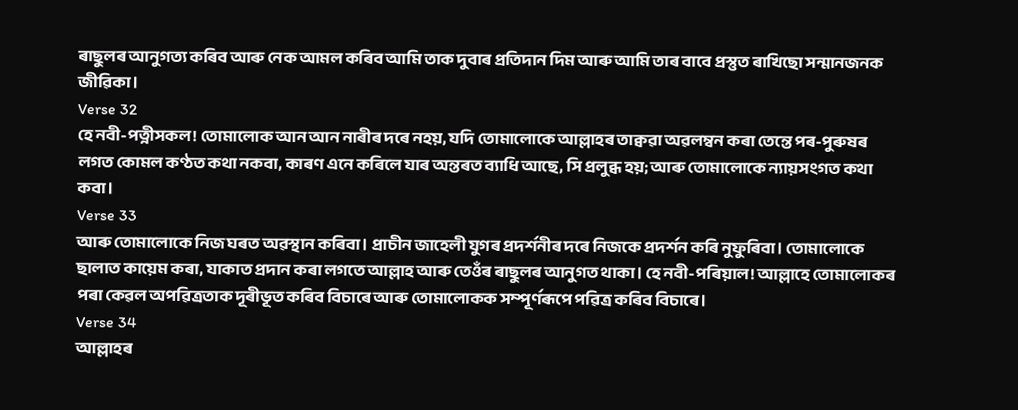ৰাছুলৰ আনুগত্য কৰিব আৰু নেক আমল কৰিব আমি তাক দুবাৰ প্ৰতিদান দিম আৰু আমি তাৰ বাবে প্ৰস্তুত ৰাখিছো সন্মানজনক জীৱিকা।
Verse 32
হে নবী-পত্নীসকল! তোমালোক আন আন নাৰীৰ দৰে নহয়, যদি তোমালোকে আল্লাহৰ তাক্বৱা অৱলম্বন কৰা তেন্তে পৰ-পুৰুষৰ লগত কোমল কণ্ঠত কথা নকবা, কাৰণ এনে কৰিলে যাৰ অন্তৰত ব্যাধি আছে, সি প্ৰলুব্ধ হয়; আৰু তোমালোকে ন্যায়সংগত কথা কবা।
Verse 33
আৰু তোমালোকে নিজ ঘৰত অৱস্থান কৰিবা। প্ৰাচীন জাহেলী যুগৰ প্ৰদৰ্শনীৰ দৰে নিজকে প্ৰদৰ্শন কৰি নুফুৰিবা। তোমালোকে ছালাত কায়েম কৰা, যাকাত প্ৰদান কৰা লগতে আল্লাহ আৰু তেওঁৰ ৰাছুলৰ আনুগত থাকা। হে নবী-পৰিয়াল! আল্লাহে তোমালোকৰ পৰা কেৱল অপৱিত্ৰতাক দূৰীভূত কৰিব বিচাৰে আৰু তোমালোকক সম্পূৰ্ণৰূপে পৱিত্ৰ কৰিব বিচাৰে।
Verse 34
আল্লাহৰ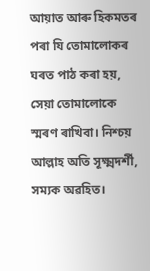আয়াত আৰু হিকমতৰ পৰা যি তোমালোকৰ ঘৰত পাঠ কৰা হয়, সেয়া তোমালোকে স্মৰণ ৰাখিবা। নিশ্চয় আল্লাহ অতি সূক্ষ্মদৰ্শী, সম্যক অৱহিত।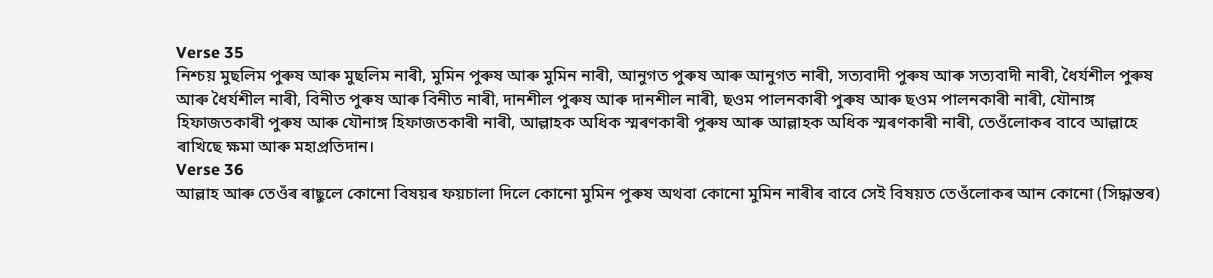Verse 35
নিশ্চয় মুছলিম পুৰুষ আৰু মুছলিম নাৰী, মুমিন পুৰুষ আৰু মুমিন নাৰী, আনুগত পুৰুষ আৰু আনুগত নাৰী, সত্যবাদী পুৰুষ আৰু সত্যবাদী নাৰী, ধৈৰ্যশীল পুৰুষ আৰু ধৈৰ্যশীল নাৰী, বিনীত পুৰুষ আৰু বিনীত নাৰী, দানশীল পুৰুষ আৰু দানশীল নাৰী, ছওম পালনকাৰী পুৰুষ আৰু ছওম পালনকাৰী নাৰী, যৌনাঙ্গ হিফাজতকাৰী পুৰুষ আৰু যৌনাঙ্গ হিফাজতকাৰী নাৰী, আল্লাহক অধিক স্মৰণকাৰী পুৰুষ আৰু আল্লাহক অধিক স্মৰণকাৰী নাৰী, তেওঁলোকৰ বাবে আল্লাহে ৰাখিছে ক্ষমা আৰু মহাপ্ৰতিদান।
Verse 36
আল্লাহ আৰু তেওঁৰ ৰাছুলে কোনো বিষয়ৰ ফয়চালা দিলে কোনো মুমিন পুৰুষ অথবা কোনো মুমিন নাৰীৰ বাবে সেই বিষয়ত তেওঁলোকৰ আন কোনো (সিদ্ধান্তৰ)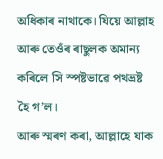অধিকাৰ নাথাকে। যিয়ে আল্লাহ আৰু তেওঁৰ ৰাছুলক অমান্য কৰিলে সি স্পষ্টভাৱে পথভ্ৰষ্ট হৈ গ’ল।
আৰু স্মৰণ কৰা, আল্লাহে যাক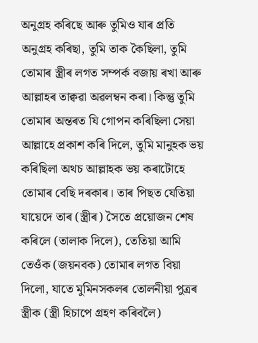অনুগ্ৰহ কৰিছে আৰু তুমিও যাৰ প্ৰতি অনুগ্ৰহ কৰিছা, তুমি তাক কৈছিলা, তুমি তোমাৰ স্ত্ৰীৰ লগত সম্পৰ্ক বজায় ৰখা আৰু আল্লাহৰ তাক্বৱা অৱলম্বন কৰা। কিন্তু তুমি তোমাৰ অন্তৰত যি গোপন কৰিছিলা সেয়া আল্লাহে প্ৰকাশ কৰি দিলে, তুমি মানুহক ভয় কৰিছিলা অথচ আল্লাহক ভয় কৰাটোহে তোমাৰ বেছি দৰকাৰ। তাৰ পিছত যেতিয়া যায়েদে তাৰ (স্ত্ৰীৰ) সৈতে প্ৰয়োজন শেষ কৰিলে (তালাক দিলে), তেতিয়া আমি তেওঁক (জয়নবক) তোমাৰ লগত বিয়া দিলো, যাতে মুমিনসকলৰ তোলনীয়া পুত্ৰৰ স্ত্ৰীক (স্ত্ৰী হিচাপে গ্ৰহণ কৰিবলৈ)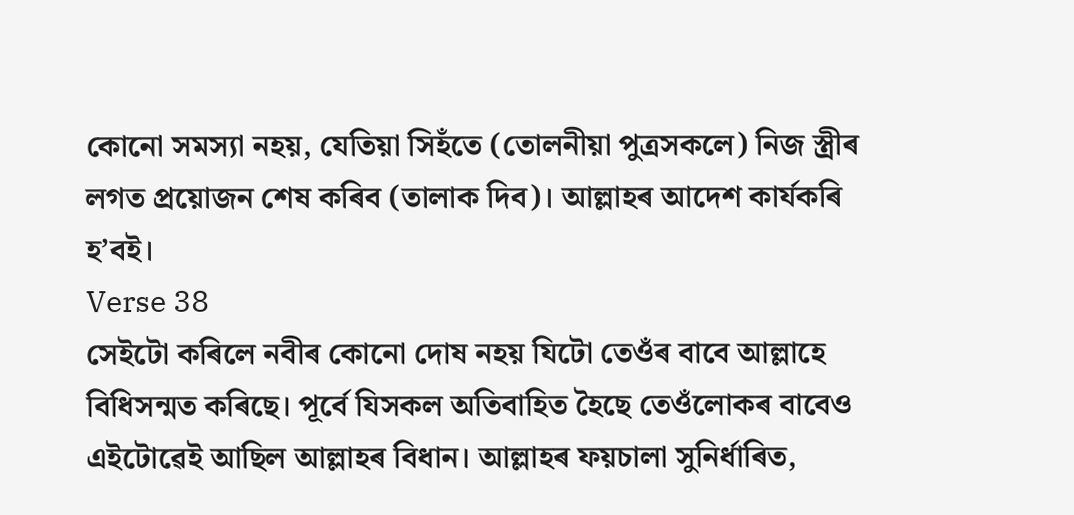কোনো সমস্যা নহয়, যেতিয়া সিহঁতে (তোলনীয়া পুত্ৰসকলে) নিজ স্ত্ৰীৰ লগত প্ৰয়োজন শেষ কৰিব (তালাক দিব)। আল্লাহৰ আদেশ কাৰ্যকৰি হ’বই।
Verse 38
সেইটো কৰিলে নবীৰ কোনো দোষ নহয় যিটো তেওঁৰ বাবে আল্লাহে বিধিসন্মত কৰিছে। পূৰ্বে যিসকল অতিবাহিত হৈছে তেওঁলোকৰ বাবেও এইটোৱেই আছিল আল্লাহৰ বিধান। আল্লাহৰ ফয়চালা সুনিৰ্ধাৰিত,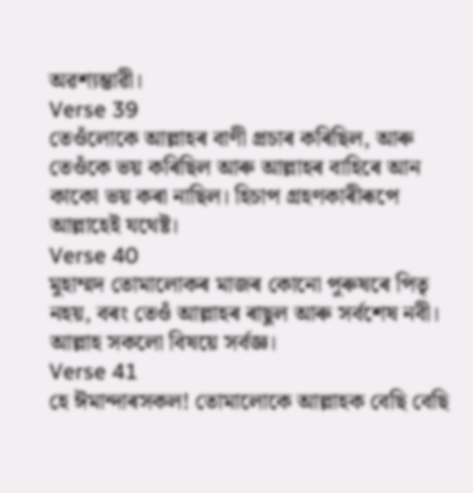অৱশ্যম্ভাৱী।
Verse 39
তেওঁলোকে আল্লাহৰ বাণী প্ৰচাৰ কৰিছিল, আৰু তেওঁকে ভয় কৰিছিল আৰু আল্লাহৰ বাহিৰে আন কাকো ভয় কৰা নাছিল। হিচাপ গ্ৰহণকাৰীৰূপে আল্লাহেই যথেষ্ট।
Verse 40
মুহাম্মদ তোমালোকৰ মাজৰ কোনো পুৰুষৰে পিতৃ নহয়, বৰং তেওঁ আল্লাহৰ ৰাছুল আৰু সৰ্বশেষ নবী। আল্লাহ সকলো বিষয়ে সৰ্বজ্ঞ।
Verse 41
হে ঈমান্দাৰসকল! তোমালোকে আল্লাহক বেছি বেছি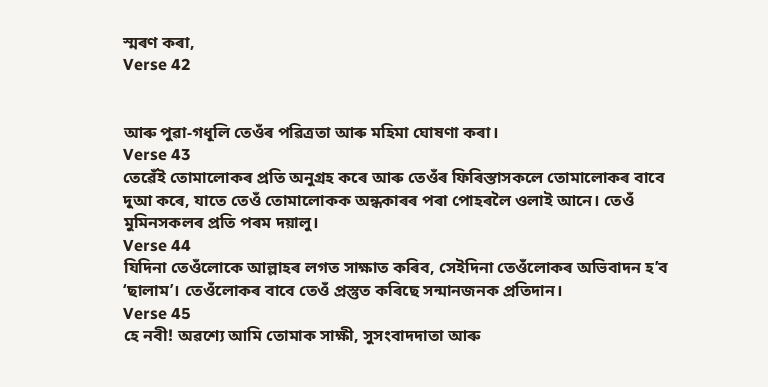স্মৰণ কৰা,
Verse 42


আৰু পুৱা-গধূলি তেওঁৰ পৱিত্ৰতা আৰু মহিমা ঘোষণা কৰা।
Verse 43
তেৱেঁই তোমালোকৰ প্ৰতি অনুগ্ৰহ কৰে আৰু তেওঁৰ ফিৰিস্তাসকলে তোমালোকৰ বাবে দুআ কৰে, যাতে তেওঁ তোমালোকক অন্ধকাৰৰ পৰা পোহৰলৈ ওলাই আনে। তেওঁ মুমিনসকলৰ প্ৰতি পৰম দয়ালু।
Verse 44
যিদিনা তেওঁলোকে আল্লাহৰ লগত সাক্ষাত কৰিব, সেইদিনা তেওঁলোকৰ অভিবাদন হ’ব ‘ছালাম’। তেওঁলোকৰ বাবে তেওঁ প্ৰস্তুত কৰিছে সন্মানজনক প্ৰতিদান।
Verse 45
হে নবী! অৱশ্যে আমি তোমাক সাক্ষী, সুসংবাদদাতা আৰু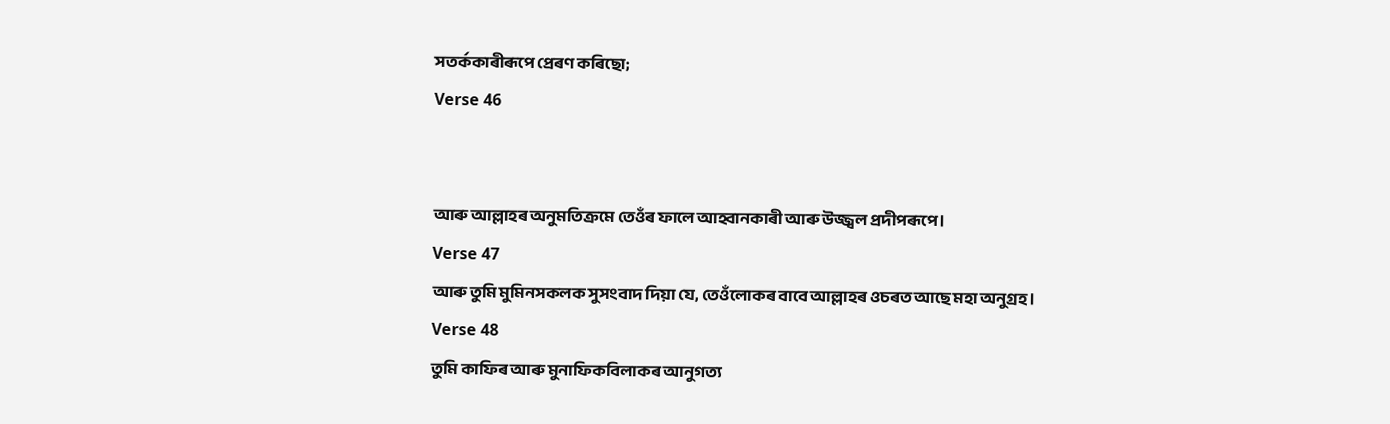সতৰ্ককাৰীৰূপে প্ৰেৰণ কৰিছো;
Verse 46


আৰু আল্লাহৰ অনুমতিক্ৰমে তেওঁৰ ফালে আহ্বানকাৰী আৰু উজ্জ্বল প্ৰদীপৰূপে।
Verse 47
আৰু তুমি মুমিনসকলক সুসংবাদ দিয়া যে, তেওঁলোকৰ বাবে আল্লাহৰ ওচৰত আছে মহা অনুগ্ৰহ।
Verse 48
তুমি কাফিৰ আৰু মুনাফিকবিলাকৰ আনুগত্য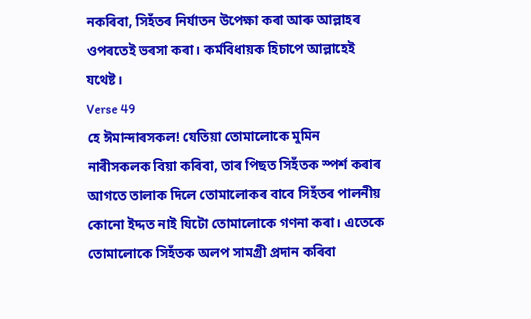নকৰিবা, সিহঁতৰ নিৰ্যাতন উপেক্ষা কৰা আৰু আল্লাহৰ ওপৰতেই ভৰসা কৰা। কৰ্মবিধায়ক হিচাপে আল্লাহেই যথেষ্ট।
Verse 49
হে ঈমান্দাৰসকল! যেতিয়া তোমালোকে মুমিন নাৰীসকলক বিয়া কৰিবা, তাৰ পিছত সিহঁতক স্পৰ্শ কৰাৰ আগতে তালাক দিলে তোমালোকৰ বাবে সিহঁতৰ পালনীয় কোনো ইদ্দত নাই যিটো তোমালোকে গণনা কৰা। এতেকে তোমালোকে সিহঁতক অলপ সামগ্ৰী প্ৰদান কৰিবা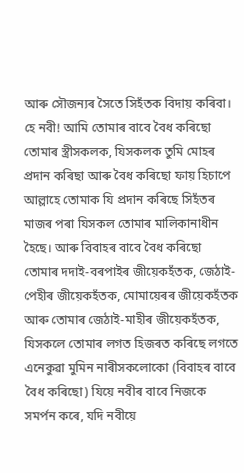আৰু সৌজন্যৰ সৈতে সিহঁতক বিদায় কৰিবা।
হে নবী! আমি তোমাৰ বাবে বৈধ কৰিছো তোমাৰ স্ত্ৰীসকলক, যিসকলক তুমি মোহৰ প্ৰদান কৰিছা আৰু বৈধ কৰিছো ফায় হিচাপে আল্লাহে তোমাক যি প্ৰদান কৰিছে সিহঁতৰ মাজৰ পৰা যিসকল তোমাৰ মালিকানাধীন হৈছে। আৰু বিবাহৰ বাবে বৈধ কৰিছো তোমাৰ দদাই-বৰপাইৰ জীয়েকহঁতক, জেঠাই-পেহীৰ জীয়েকহঁতক, মোমায়েৰৰ জীয়েকহঁতক আৰু তোমাৰ জেঠাই-মাহীৰ জীয়েকহঁতক, যিসকলে তোমাৰ লগত হিজৰত কৰিছে লগতে এনেকুৱা মুমিন নাৰীসকলোকো (বিবাহৰ বাবে বৈধ কৰিছো) যিয়ে নবীৰ বাবে নিজকে সমৰ্পন কৰে, যদি নবীয়ে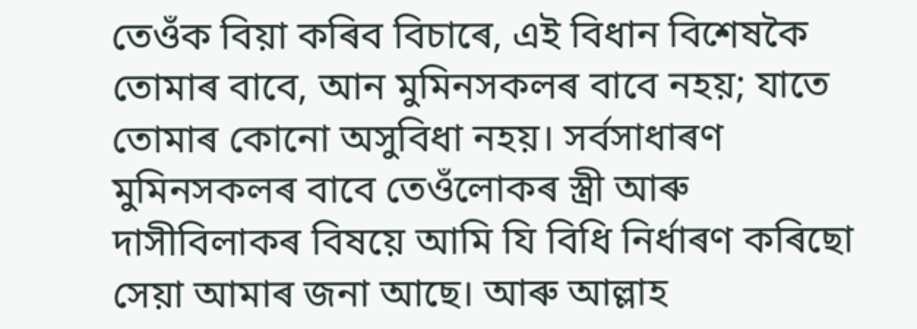তেওঁক বিয়া কৰিব বিচাৰে, এই বিধান বিশেষকৈ তোমাৰ বাবে, আন মুমিনসকলৰ বাবে নহয়; যাতে তোমাৰ কোনো অসুবিধা নহয়। সৰ্বসাধাৰণ মুমিনসকলৰ বাবে তেওঁলোকৰ স্ত্ৰী আৰু দাসীবিলাকৰ বিষয়ে আমি যি বিধি নিৰ্ধাৰণ কৰিছো সেয়া আমাৰ জনা আছে। আৰু আল্লাহ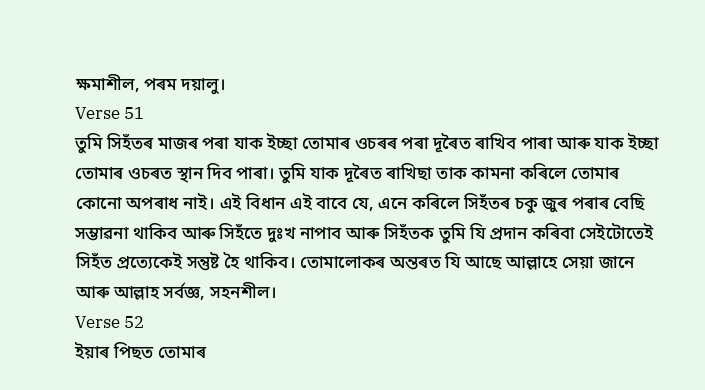ক্ষমাশীল, পৰম দয়ালু।
Verse 51
তুমি সিহঁতৰ মাজৰ পৰা যাক ইচ্ছা তোমাৰ ওচৰৰ পৰা দূৰৈত ৰাখিব পাৰা আৰু যাক ইচ্ছা তোমাৰ ওচৰত স্থান দিব পাৰা। তুমি যাক দূৰৈত ৰাখিছা তাক কামনা কৰিলে তোমাৰ কোনো অপৰাধ নাই। এই বিধান এই বাবে যে, এনে কৰিলে সিহঁতৰ চকু জুৰ পৰাৰ বেছি সম্ভাৱনা থাকিব আৰু সিহঁতে দুঃখ নাপাব আৰু সিহঁতক তুমি যি প্ৰদান কৰিবা সেইটোতেই সিহঁত প্ৰত্যেকেই সন্তুষ্ট হৈ থাকিব। তোমালোকৰ অন্তৰত যি আছে আল্লাহে সেয়া জানে আৰু আল্লাহ সৰ্বজ্ঞ, সহনশীল।
Verse 52
ইয়াৰ পিছত তোমাৰ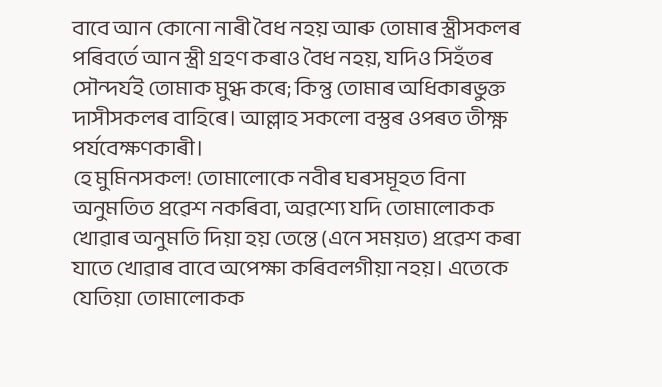বাবে আন কোনো নাৰী বৈধ নহয় আৰু তোমাৰ স্ত্ৰীসকলৰ পৰিবৰ্তে আন স্ত্ৰী গ্ৰহণ কৰাও বৈধ নহয়, যদিও সিহঁতৰ সৌন্দৰ্যই তোমাক মুগ্ধ কৰে; কিন্তু তোমাৰ অধিকাৰভুক্ত দাসীসকলৰ বাহিৰে। আল্লাহ সকলো বস্তুৰ ওপৰত তীক্ষ্ণ পৰ্যবেক্ষণকাৰী।
হে মুমিনসকল! তোমালোকে নবীৰ ঘৰসমূহত বিনা অনুমতিত প্ৰৱেশ নকৰিবা, অৱশ্যে যদি তোমালোকক খোৱাৰ অনুমতি দিয়া হয় তেন্তে (এনে সময়ত) প্ৰৱেশ কৰা যাতে খোৱাৰ বাবে অপেক্ষা কৰিবলগীয়া নহয়। এতেকে যেতিয়া তোমালোকক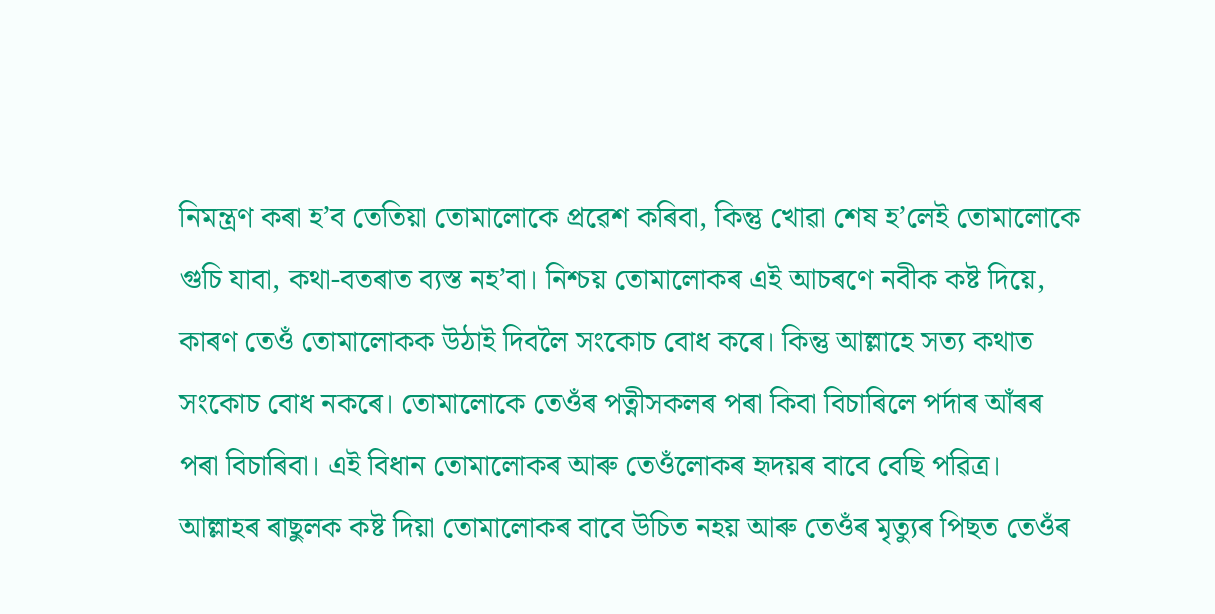নিমন্ত্ৰণ কৰা হ’ব তেতিয়া তোমালোকে প্ৰৱেশ কৰিবা, কিন্তু খোৱা শেষ হ’লেই তোমালোকে গুচি যাবা, কথা-বতৰাত ব্যস্ত নহ’বা। নিশ্চয় তোমালোকৰ এই আচৰণে নবীক কষ্ট দিয়ে, কাৰণ তেওঁ তোমালোকক উঠাই দিবলৈ সংকোচ বোধ কৰে। কিন্তু আল্লাহে সত্য কথাত সংকোচ বোধ নকৰে। তোমালোকে তেওঁৰ পত্নীসকলৰ পৰা কিবা বিচাৰিলে পৰ্দাৰ আঁৰৰ পৰা বিচাৰিবা। এই বিধান তোমালোকৰ আৰু তেওঁলোকৰ হৃদয়ৰ বাবে বেছি পৱিত্ৰ। আল্লাহৰ ৰাছুলক কষ্ট দিয়া তোমালোকৰ বাবে উচিত নহয় আৰু তেওঁৰ মৃত্যুৰ পিছত তেওঁৰ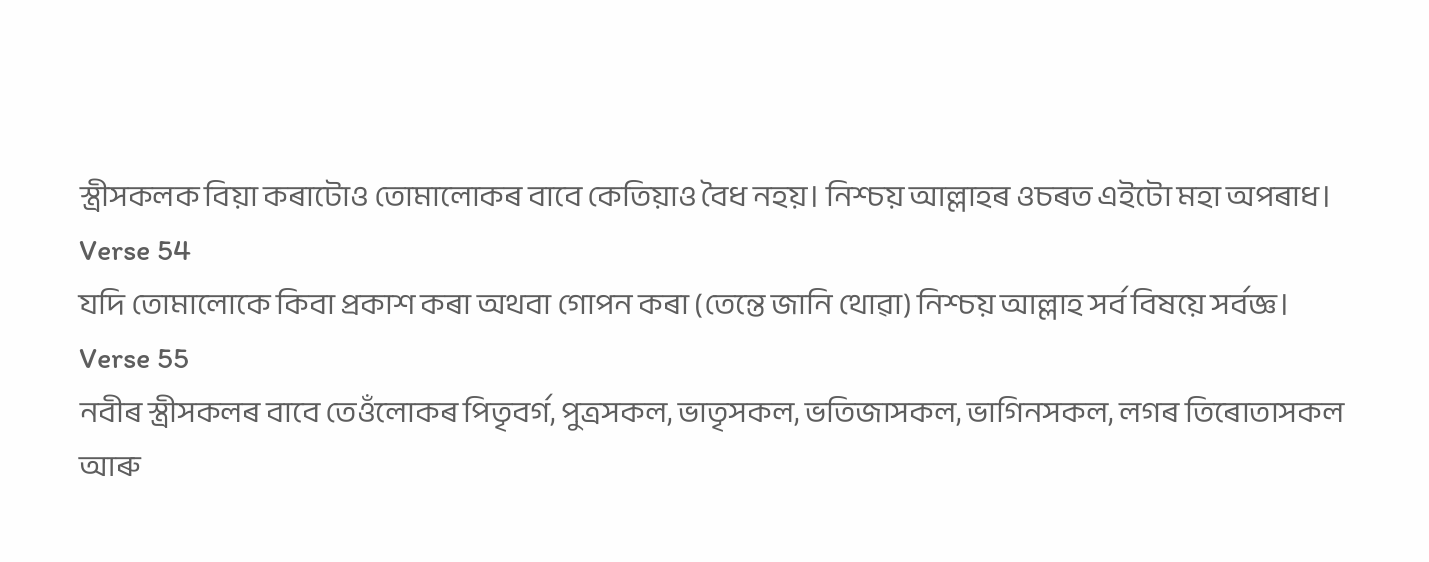স্ত্ৰীসকলক বিয়া কৰাটোও তোমালোকৰ বাবে কেতিয়াও বৈধ নহয়। নিশ্চয় আল্লাহৰ ওচৰত এইটো মহা অপৰাধ।
Verse 54
যদি তোমালোকে কিবা প্ৰকাশ কৰা অথবা গোপন কৰা (তেন্তে জানি থোৱা) নিশ্চয় আল্লাহ সৰ্ব বিষয়ে সৰ্বজ্ঞ।
Verse 55
নবীৰ স্ত্ৰীসকলৰ বাবে তেওঁলোকৰ পিতৃবৰ্গ, পুত্ৰসকল, ভাতৃসকল, ভতিজাসকল, ভাগিনসকল, লগৰ তিৰোতাসকল আৰু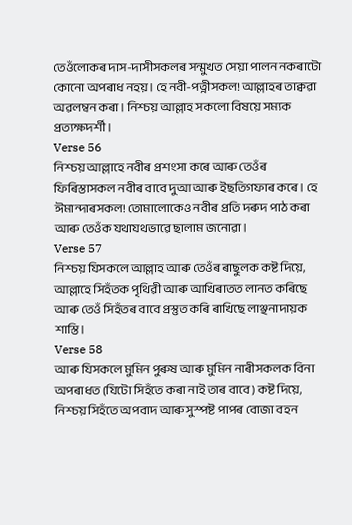তেওঁলোকৰ দাস-দাসীসকলৰ সন্মুখত সেয়া পালন নকৰাটো কোনো অপৰাধ নহয়। হে নবী-পত্নীসকল! আল্লাহৰ তাক্বৱা অৱলম্বন কৰা। নিশ্চয় আল্লাহ সকলো বিষয়ে সম্যক প্ৰত্যক্ষদৰ্শী।
Verse 56
নিশ্চয় আল্লাহে নবীৰ প্ৰশংসা কৰে আৰু তেওঁৰ ফিৰিস্তাসকল নবীৰ বাবে দুআ আৰু ইছতিগফাৰ কৰে। হে ঈমান্দাৰসকল! তোমালোকেও নবীৰ প্ৰতি দৰুদ পাঠ কৰা আৰু তেওঁক যথাযথভাৱে ছালাম জনোৱা।
Verse 57
নিশ্চয় যিসকলে আল্লাহ আৰু তেওঁৰ ৰাছুলক কষ্ট দিয়ে, আল্লাহে সিহঁতক পৃথিৱী আৰু আখিৰাতত লানত কৰিছে আৰু তেওঁ সিহঁতৰ বাবে প্ৰস্তুত কৰি ৰাখিছে লাঞ্ছনাদায়ক শাস্তি।
Verse 58
আৰু যিসকলে মুমিন পুৰুষ আৰু মুমিন নাৰীসকলক বিনা অপৰাধত (যিটো সিহঁতে কৰা নাই তাৰ বাবে) কষ্ট দিয়ে, নিশ্চয় সিহঁতে অপবাদ আৰু সুস্পষ্ট পাপৰ বোজা বহন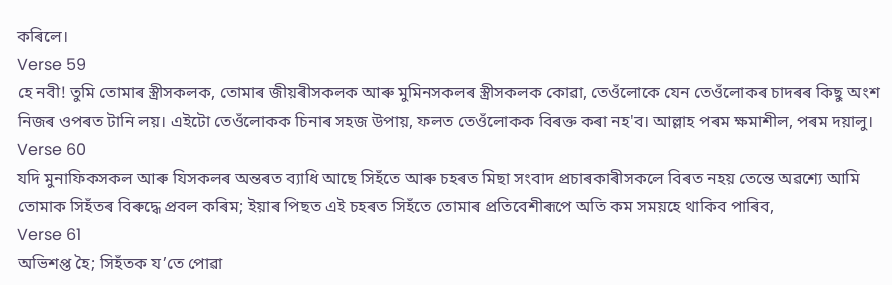কৰিলে।
Verse 59
হে নবী! তুমি তোমাৰ স্ত্ৰীসকলক, তোমাৰ জীয়ৰীসকলক আৰু মুমিনসকলৰ স্ত্ৰীসকলক কোৱা, তেওঁলোকে যেন তেওঁলোকৰ চাদৰৰ কিছু অংশ নিজৰ ওপৰত টানি লয়। এইটো তেওঁলোকক চিনাৰ সহজ উপায়, ফলত তেওঁলোকক বিৰক্ত কৰা নহ'ব। আল্লাহ পৰম ক্ষমাশীল, পৰম দয়ালু।
Verse 60
যদি মুনাফিকসকল আৰু যিসকলৰ অন্তৰত ব্যাধি আছে সিহঁতে আৰু চহৰত মিছা সংবাদ প্ৰচাৰকাৰীসকলে বিৰত নহয় তেন্তে অৱশ্যে আমি তোমাক সিহঁতৰ বিৰুদ্ধে প্ৰবল কৰিম; ইয়াৰ পিছত এই চহৰত সিহঁতে তোমাৰ প্ৰতিবেশীৰূপে অতি কম সময়হে থাকিব পাৰিব,
Verse 61
অভিশপ্ত হৈ; সিহঁতক য’তে পোৱা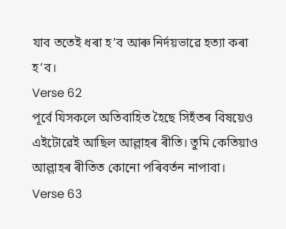যাব ততেই ধৰা হ’ব আৰু নিৰ্দয়ভাৱে হত্যা কৰা হ’ব।
Verse 62
পূৰ্বে যিসকলে অতিবাহিত হৈছে সিহঁতৰ বিষয়েও এইটোৱেই আছিল আল্লাহৰ ৰীতি। তুমি কেতিয়াও আল্লাহৰ ৰীতিত কোনো পৰিবৰ্তন নাপাবা।
Verse 63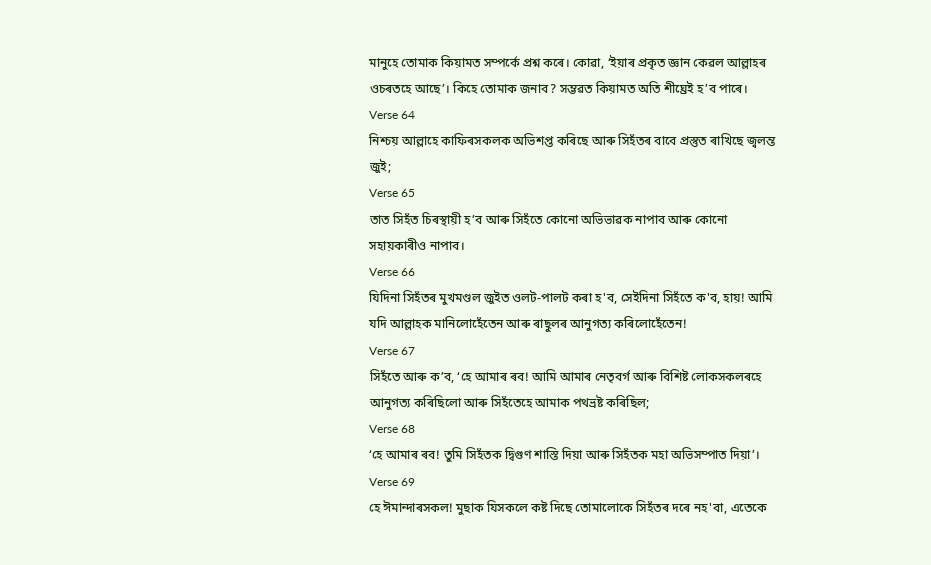মানুহে তোমাক কিয়ামত সম্পৰ্কে প্ৰশ্ন কৰে। কোৱা, ‘ইয়াৰ প্ৰকৃত জ্ঞান কেৱল আল্লাহৰ ওচৰতহে আছে’। কিহে তোমাক জনাব? সম্ভৱত কিয়ামত অতি শীঘ্ৰেই হ’ব পাৰে।
Verse 64
নিশ্চয় আল্লাহে কাফিৰসকলক অভিশপ্ত কৰিছে আৰু সিহঁতৰ বাবে প্ৰস্তুত ৰাখিছে জ্বলন্ত জুই;
Verse 65
তাত সিহঁত চিৰস্থায়ী হ’ব আৰু সিহঁতে কোনো অভিভাৱক নাপাব আৰু কোনো সহায়কাৰীও নাপাব।
Verse 66
যিদিনা সিহঁতৰ মুখমণ্ডল জুইত ওলট-পালট কৰা হ'ব, সেইদিনা সিহঁতে ক'ব, হায়! আমি যদি আল্লাহক মানিলোহেঁতেন আৰু ৰাছুলৰ আনুগত্য কৰিলোহেঁতেন!
Verse 67
সিহঁতে আৰু ক’ব, ‘হে আমাৰ ৰব! আমি আমাৰ নেতৃবৰ্গ আৰু বিশিষ্ট লোকসকলৰহে আনুগত্য কৰিছিলো আৰু সিহঁতেহে আমাক পথভ্ৰষ্ট কৰিছিল;
Verse 68
‘হে আমাৰ ৰব! তুমি সিহঁতক দ্বিগুণ শাস্তি দিয়া আৰু সিহঁতক মহা অভিসম্পাত দিয়া’।
Verse 69
হে ঈমান্দাৰসকল! মুছাক যিসকলে কষ্ট দিছে তোমালোকে সিহঁতৰ দৰে নহ'বা, এতেকে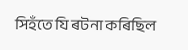সিহঁতে যি ৰটনা কৰিছিল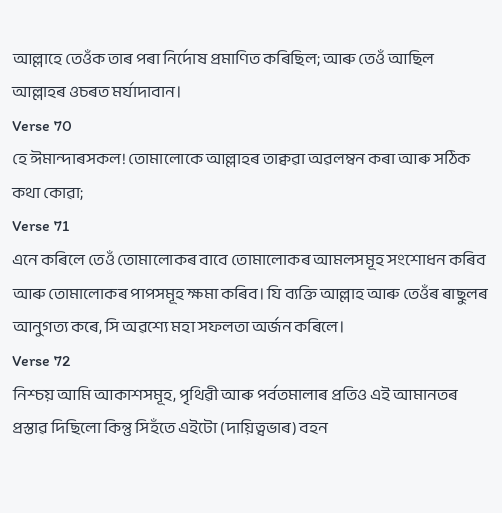আল্লাহে তেওঁক তাৰ পৰা নিৰ্দোষ প্ৰমাণিত কৰিছিল; আৰু তেওঁ আছিল আল্লাহৰ ওচৰত মৰ্যাদাবান।
Verse 70
হে ঈমান্দাৰসকল! তোমালোকে আল্লাহৰ তাক্বৱা অৱলম্বন কৰা আৰু সঠিক কথা কোৱা;
Verse 71
এনে কৰিলে তেওঁ তোমালোকৰ বাবে তোমালোকৰ আমলসমূহ সংশোধন কৰিব আৰু তোমালোকৰ পাপসমূহ ক্ষমা কৰিব। যি ব্যক্তি আল্লাহ আৰু তেওঁৰ ৰাছুলৰ আনুগত্য কৰে, সি অৱশ্যে মহা সফলতা অৰ্জন কৰিলে।
Verse 72
নিশ্চয় আমি আকাশসমূহ, পৃথিৱী আৰু পৰ্বতমালাৰ প্ৰতিও এই আমানতৰ প্ৰস্তাৱ দিছিলো কিন্তু সিহঁতে এইটো (দায়িত্বভাৰ) বহন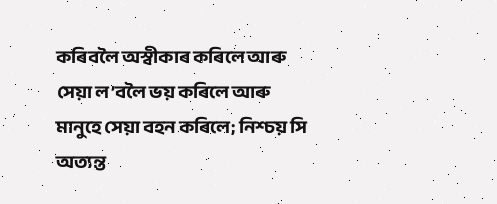কৰিবলৈ অস্বীকাৰ কৰিলে আৰু সেয়া ল’বলৈ ভয় কৰিলে আৰু মানুহে সেয়া বহন কৰিলে; নিশ্চয় সি অত্যন্ত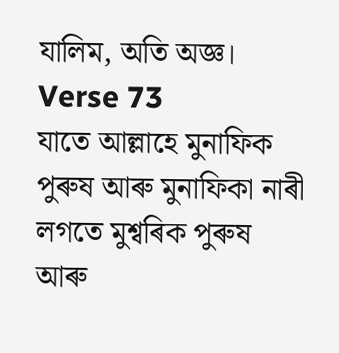যালিম, অতি অজ্ঞ।
Verse 73
যাতে আল্লাহে মুনাফিক পুৰুষ আৰু মুনাফিকা নাৰী লগতে মুশ্বৰিক পুৰুষ আৰু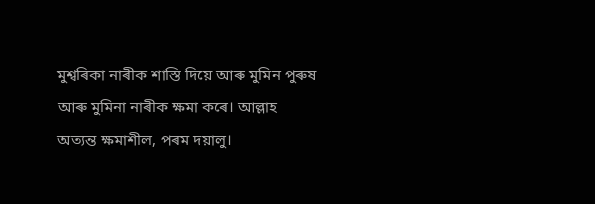মুশ্বৰিকা নাৰীক শাস্তি দিয়ে আৰু মুমিন পুৰুষ আৰু মুমিনা নাৰীক ক্ষমা কৰে। আল্লাহ অত্যন্ত ক্ষমাশীল, পৰম দয়ালু।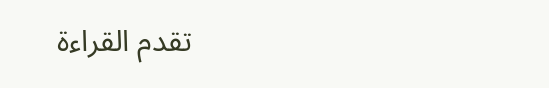تقدم القراءة